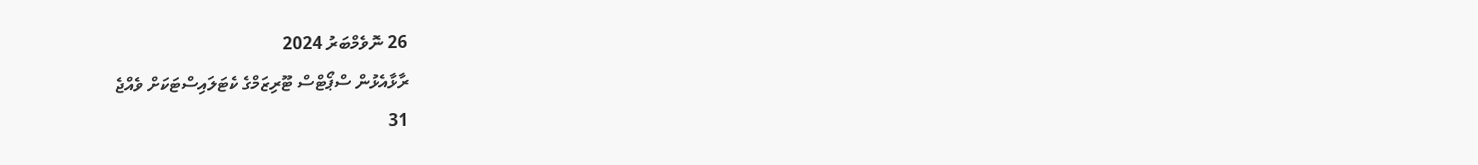26 ނޮވެމްބަރު 2024
ރާޅާއެޅުން ސްޕޯޓްސް ޓޫރިޒަމްގެ ކެޓަލައިސްޓަކަށް ވެއްޖެ
31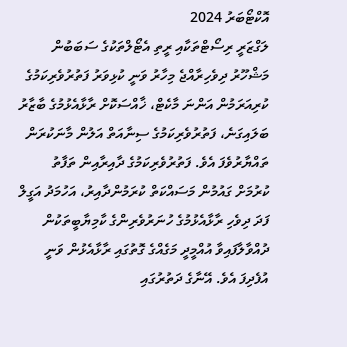އޮކްޓޯބަރު 2024
ލަގްޒަރީ ރިސޯޓްތަކާއި ރީތި އެޓޯލްތަކުގެ ސަބަބުން މަޝްހޫރު ދިވެހިރާއްޖެ މިހާރު ވަނީ ކުޅިވަރު ފަތުރުވެރިކަމުގެ ކުރިއަރަމުން އަންނަ މާކެޓް، ޚާއްސަކޮށް ރާޅާއެޅުމުގެ ބާޒާރު ބަލައިގަނެ، ފަތުރުވެރިކަމުގެ ސިނާއަތް އަލުން މާނަކުރަން ތައްޔާރުވެފަ އެވެ. ފަތުރުވެރިކަމުގެ ދާއިރާއިން ތަފާތު ކުރުމަށް ގައުމުން މަސައްކަތް ކުރަމުންދާއިރު، އަހުމަދު އަގީލް ފަދަ ދިވެހި ރާޅާއެޅުމުގެ ހުނަރުވެރިންގެ ކާމިޔާބީތަކުން ދުއްވާލާފައިވާ އުއްމީދީ މަގެއްގެ ގޮތުގައި ރާޅާއެޅުން ވަނީ އުފެދިފަ އެވެ. އޭނާގެ ދަތުރުގައި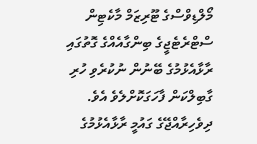މޯލްޑިވްސްގެ ޓޫރިޒަމް މާކެޓިން ސްޓްރެޓެޖީގެ ބިންގާއެއްގެ ގޮތުގައި ރާޅާއެޅުމުގެ ބޭނުން ނުކުރެވި ހުރި ގާބިލްކަން ފާހަގަކޮށްލެވެ އެވެ.
ދިވެހިރާއްޖޭގެ ގައުމީ ރާޅާއެޅުމުގެ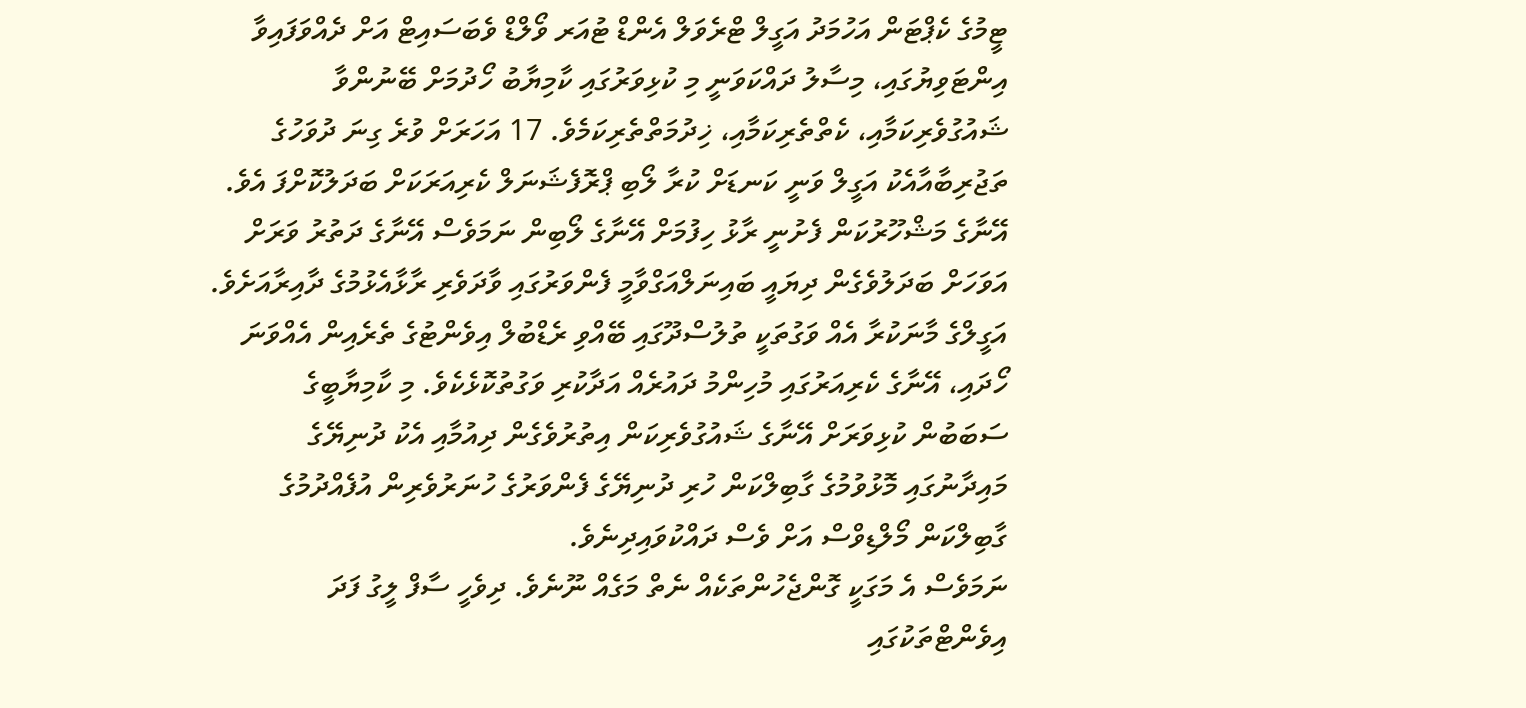ޓީމުގެ ކެޕްޓަން އަހުމަދު އަގީލް ޓްރެވަލް އެންޑް ޓުއަރ ވޯލްޑް ވެބަސައިޓް އަށް ދެއްވަފައިވާ އިންޓަވިޔުގައި، މިސާލު ދައްކަވަނީ މި ކުޅިވަރުގައި ކާމިޔާބު ހޯދުމަށް ބޭނުންވާ ޝައުގުވެރިކަމާއި، ކެތްތެރިކަމާއި، ޚިދުމަތްތެރިކަމެވެ. 17 އަހަރަށް ވުރެ ގިނަ ދުވަހުގެ ތަޖުރިބާއާއެކު އަގީލް ވަނީ ކަނޑަށް ކުރާ ލޯބި ޕްރޮފެޝަނަލް ކެރިއަރަކަށް ބަދަލުކޮށްފަ އެވެ. އޭނާގެ މަޝްހޫރުކަން ފެށުނީ ރާޅު ހިފުމަށް އޭނާގެ ލޯބިން ނަމަވެސް އޭނާގެ ދަތުރު ވަރަށް އަވަހަށް ބަދަލުވެގެން ދިޔައީ ބައިނަލްއަގްވާމީ ފެންވަރުގައި ވާދަވެރި ރާޅާއެޅުމުގެ ދާއިރާއަށެވެ.
އަގީލްގެ މާނަކުރާ އެއް ވަގުތަކީ ތުލުސްދޫގައި ބޭއްވި ރެޑްބުލް އިވެންޓުގެ ތެރެއިން އެއްވަނަ ހޯދައި، އޭނާގެ ކެރިއަރުގައި މުހިންމު ދައުރެއް އަދާކުރި ވަގުތުކޮޅެކެވެ. މި ކާމިޔާބީގެ ސަބަބުން ކުޅިވަރަށް އޭނާގެ ޝައުގުވެރިކަން އިތުރުވެގެން ދިއުމާއި އެކު ދުނިޔޭގެ މައިދާނުގައި މޮޅުވުމުގެ ގާބިލްކަން ހުރި ދުނިޔޭގެ ފެންވަރުގެ ހުނަރުވެރިން އުފެއްދުމުގެ ގާބިލްކަން މޯލްޑިވްސް އަށް ވެސް ދައްކުވައިދިނެވެ.
ނަމަވެސް އެ މަގަކީ ގޮންޖެހުންތަކެއް ނެތް މަގެއް ނޫނެވެ. ދިވެހީ ސާފް ލީގު ފަދަ އިވެންޓްތަކުގައި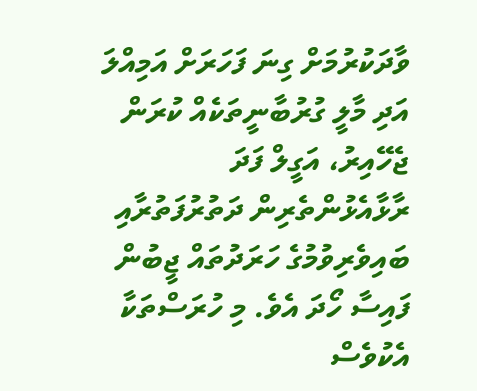ވާދަކުރުމަށް ގިނަ ފަހަރަށް އަމިއްލަ އަދި މާލީ ގުރުބާނީތަކެއް ކުރަން ޖެހޭއިރު، އަގީލް ފަދަ ރާޅާއެޅުންތެރިން ދަތުރުފަތުރާއި ބައިވެރިވުމުގެ ހަރަދުތައް ޖީބުން ފައިސާ ހޯދަ އެވެ. މި ހުރަސްތަކާ އެކުވެސް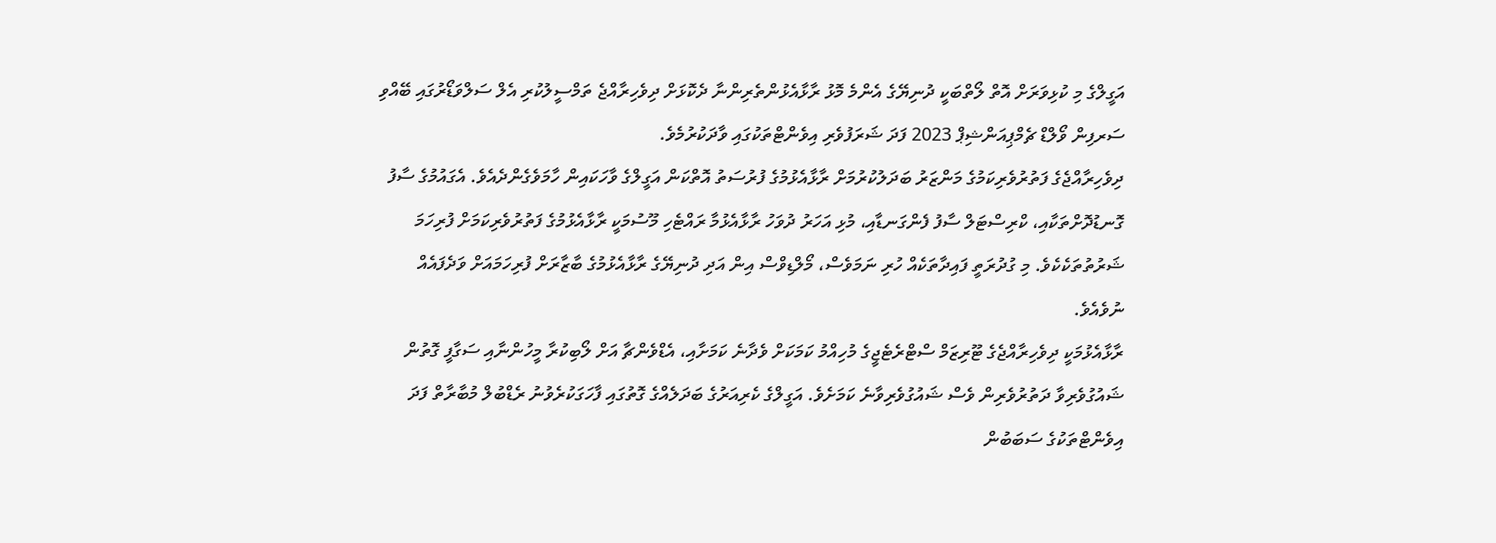އަގީލްގެ މި ކުޅިވަރަށް އޮތް ލޯތްބަކީ ދުނިޔޭގެ އެންމެ މޮޅު ރާޅާއެޅުންތެރިންނާ ދެކޮޅަށް ދިވެހިރާއްޖެ ތަމްސީލުކުރި އެލް ސަލްވަޑޯރުގައި ބޭއްވި ސަރފިން ވޯލްޑް ޗެމްޕިއަންޝިޕް 2023 ފަދަ ޝަރަފުވެރި އިވެންޓްތަކުގައި ވާދަކުރުމެވެ.
ދިވެހިރާއްޖެގެ ފަތުރުވެރިކަމުގެ މަންޒަރު ބަދަލުކުރުމަށް ރާޅާއެޅުމުގެ ފުރުސަތު އޮތްކަން އަގީލްގެ ވާހަކައިން ހާމަވެގެންދެއެވެ. އެގައުމުގެ ސާފު ގޮނޑުދޮށްތަކާއި، ކްރިސްޓަލް ސާފު ފެންގަނޑާއި، މުޅި އަހަރު ދުވަހު ރާޅާއެޅުމާ ރައްޓެހި މޫސުމަކީ ރާޅާއެޅުމުގެ ފަތުރުވެރިކަމަށް ފުރިހަމަ ޝަރުތުތަކެކެވެ. މި ގުދުރަތީ ފައިދާތަކެއް ހުރި ނަމަވެސް، މޯލްޑިވްސް އިން އަދި ދުނިޔޭގެ ރާޅާއެޅުމުގެ ބާޒާރަށް ފުރިހަމައަށް ވަދެފައެއް ނުވެއެވެ.
ރާޅާއެޅުމަކީ ދިވެހިރާއްޖެގެ ޓޫރިޒަމް ސްޓްރެޓެޖީގެ މުހިއްމު ކަމަކަށް ވެދާނެ ކަމަށާއި، އެޑްވެންޗާ އަށް ލޯބިކުރާ މީހުންނާއި ސަގާފީ ގޮތުން ޝައުގުވެރިވާ ދަތުރުވެރިން ވެސް ޝައުގުވެރިވާނެ ކަމަށެވެ. އަގީލްގެ ކެރިއަރުގެ ބަދަލެއްގެ ގޮތުގައި ފާހަގަކުރެވުނު ރެޑްބުލް މުބާރާތް ފަދަ އިވެންޓްތަކުގެ ސަބަބުން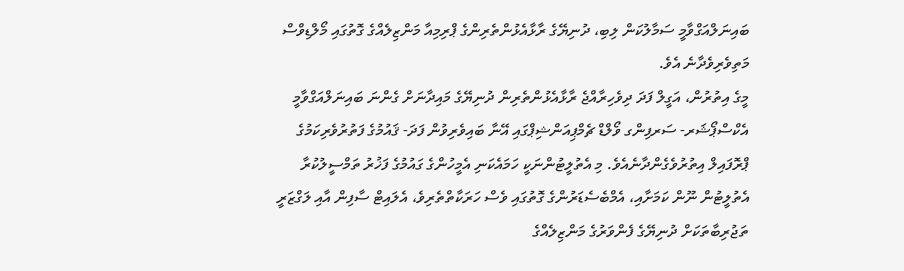ބައިނަލްއަގްވާމީ ސަމާލުކަން ލިބި، ދުނިޔޭގެ ރާޅާއެޅުންތެރިންގެ ޕްރިމިއާ މަންޒިލެއްގެ ގޮތުގައި މޯލްޑިވްސް މަތިވެރިވެދާނެ އެވެ.
މީގެ އިތުރުން، އަގީލް ފަދަ ދިވެހިރާއްޖެ ރާޅާއެޅުންތެރިން ދުނިޔޭގެ މައިދާނަށް ގެންނަ ބައިނަލްއަގްވާމީ އެކްސްޕޯޝަރ- ސަރފިންގ ވޯލްޑް ޗެމްޕިއަންޝިޕްގައި އޭނާ ބައިވެރިވުން ފަދަ- ޤައުމުގެ ފަތުރުވެރިކަމުގެ ޕްރޮފައިލް އިތުރުވެގެންދާނެއެވެ. މި އެތުލީޓުންނަކީ ހަމައެކަނި އެމީހުންގެ ގައުމުގެ ފަޚުރު ތަމްސީލުކުރާ އެތުލީޓުން ނޫން ކަމަށާއި، އެމްބެސެޑަރުންގެ ގޮތުގައި ވެސް ހަރަކާތްތެރިވެ، އެލައިޓް ސާފިން އާއި ލަގްޒަރީ ތަޖުރިބާތަކަށް ދުނިޔޭގެ ފެންވަރުގެ މަންޒިލެއްގެ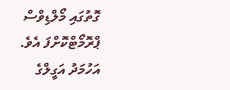ގޮތުގައި މޯލްޑިވްސް ޕްރޮމޯޓްކޮށްފަ އެވެ.
އަހުމަދު އަގީލްގެ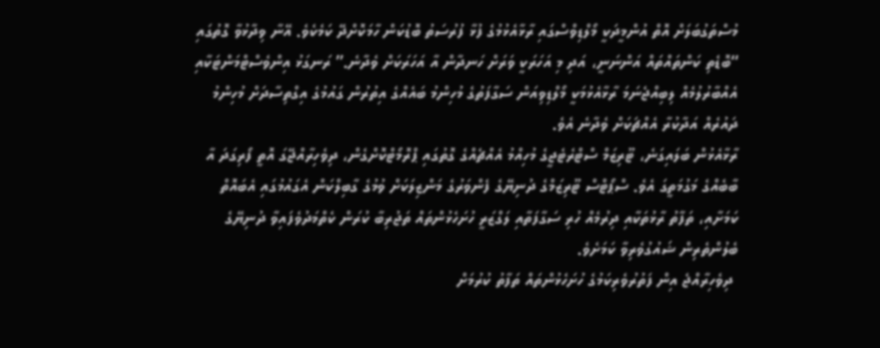މުސްތަގުބަލަށް އޮތް އުންމީދަކީ މޯލްޑިވްސްގައި ރާޅާއެޅުމުގެ ފުޅާ ފުރުސަތު ބޮޑުކަން ހާމަކޮށްދޭ ކަމެކެވެ. އޭނާ ވިދާޅުވާ ގޮތުގައި “ބޮޑެތި ކަންތައްތައް އަންނަނީ، އަދި މި އަހަރަކީ ވަރަށް ހަނދާން އާ އަހަރަކަށް ވެދާނެ.” ރަނގަޅު އިންވެސްޓްމަންޓަކާއި އެއްބާރުލުމެއް ލިބިއްޖެނަމަ ރާޅާއެޅުމަކީ މޯލްޑިވިއަން ސަގާފަތުގެ މުހިންމު ބައެއްގެ އިތުރުން ގައުމުގެ އިގްތިސާދަށް މުހިންމު ދައުރެއް އަދާކުރާ އެއްޗަކަށް ވެދާނެ އެވެ.
ރާޅާއެޅުން ބަލައިގަނެ، ޓޫރިޒަމް ސްޓްރެޓެޖީގެ މުހިއްމު އެއްޗެއްގެ ގޮތުގައި ޕްރޮމޯޓްކޮށްގެން، ދިވެހިރާއްޖޭގަ އޮތީ ފޯރިގަދަ އާ ބާބެއްގެ މަގުމަތީގަ އެވެ. ސްޕޯޓްސް ޓޫރިޒަމްގެ ދުނިޔޭގެ ފެންވަރުގެ މަންޒިލަކަށް ވުމުގެ ގާބިލްކަން އެގައުމުގައި އެބައޮތް ކަމަށާއި، ތަފާތު ރާޅުތަކާއި ދިރުމެއް ހުރި ސަގާފަތާއި ލަގްޒަރީ ހުށަހެޅުންތައް ތަޖުރިބާ ކުރަން ކެތްމަދުވެފައިވާ ދުނިޔޭގެ ބެލުންތެރިން ޝައުގުވެރިވާ ކަމަށެވެ.
 ދިވެހިރާއްޖެ އިން ފަތުރުވެރިކަމުގެ ހުށަހެޅުންތައް ތަފާތު ކުރުމަށް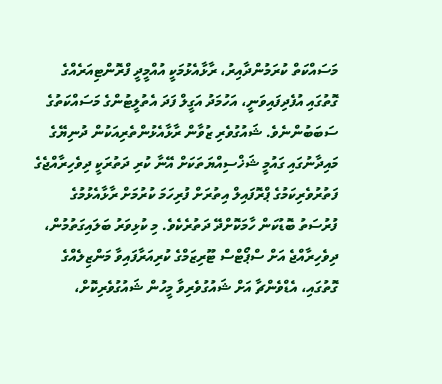މަސައްކަތް ކުރަމުންދާއިރު، ރާޅާއެޅުމަކީ އުއްމީދީ ފްރޮންޓިއަރެއްގެ ގޮތުގައި އުފެދިފައިވަނީ، އަހުމަދު އަގީލް ފަދަ އެތުލީޓުންގެ މަސައްކަތުގެ ސަބަބުންނެވެ. ޝައުގުވެރި ޒުވާން ރާޅާއެޅުންތެރިއަކުން ދުނިޔޭގެ މައިދާނުގައި ގައުމީ ޝަޚްސިއްޔަތަކަށް އޭނާ ކުރި ދަތުރަކީ ދިވެހިރާއްޖެގެ ފަތުރުވެރިކަމުގެ ޕްރޮފައިލް އިތުރަށް ފުރިހަމަ ކުރުމަށް ރާޅާއެޅުމުގެ ފުރުސަތު ބޮޑުކަން ހާމަކޮށްދޭ ދަތުރެކެވެ. މި ކުޅިވަރު ބަލައިގަތުމުން، ދިވެހިރާއްޖެ އަށް ސްޕޯޓްސް ޓޫރިޒަމްގެ ކުރިއަރާފައިވާ މަންޒިލެއްގެ ގޮތުގައި، އެޑްވެންޗާ އަށް ޝައުގުވެރިވާ މީހުން ޝައުގުވެރިކޮށް،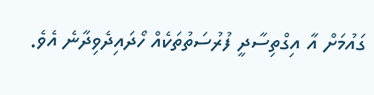ގައުމަށް އާ އިގްތިސާދީ ފުރުސަތުތަކެއް ހޯދައިދެވިދާނެ އެވެ.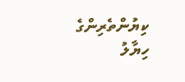ކިޔުންތެރިންގެ ހިޔާލު